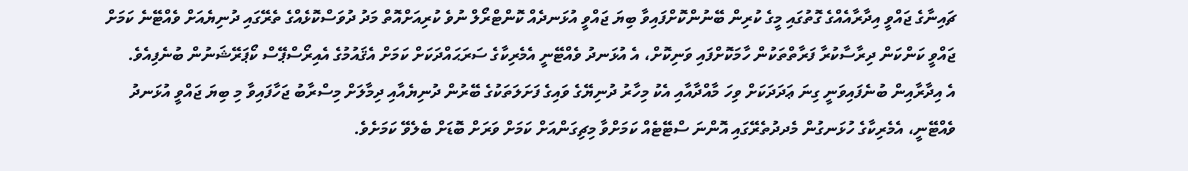ޗައިނާގެ ޖައްވީ އިދާރާއެއްގެ ގޮތުގައި މީގެ ކުރިން ބޭނުންކޮށްފައިވާ ބިޔަ ޖައްވީ އުޅަނދެއް ކޮންޓްރޯލް ނުވެ ކުރިއަށްއޮތް މަދު ދުވަސްކޮޅެއްގެ ތެރޭގައި ދުނިޔެއަށް ވެއްޓޭނެ ކަމަށް ޖައްވީ ކަންކަން ދިރާސާކުރާ ފަރާތްތަކުން ހާމަކޮށްފައި ވަނިކޮށް، އެ އުޅަނދު ވެއްޓޭނީ އެމެރިކާގެ ސަރަޙައްދަކަށް ކަމަށް އެޤައުމުގެ އެއިރޯސްޕޭސް ކޯޕަރޭޝަނުން ބުނެފިއެވެ.
އެ އިދާރާއިން ބުނެފައިވަނީ ގިނަ ޢަދަދަކަށް ވިހަ މާއްދާއާއި އެކު މިހާރު ދުނިޔޭގެ ވައިގެ ފަށަލަތަކުގެ ބޭރުން ދުނިޔެއާއި ދިމާލަށް މިސްރާބު ޖަހާފައިވާ މި ބިޔަ ޖައްވީ އުޅަނދު ވެއްޓޭނީ، އެމެރިކާގެ ހުޅަނގުން މެދދުތެރޭގައި އޮންނަ ސްޓޭޓެއް ކަމަށްވާ މިޗިގަންއަށް ކަމަށް ވަރަށް ބޮޑަށް ބެލެވޭ ކަމަށެވެ.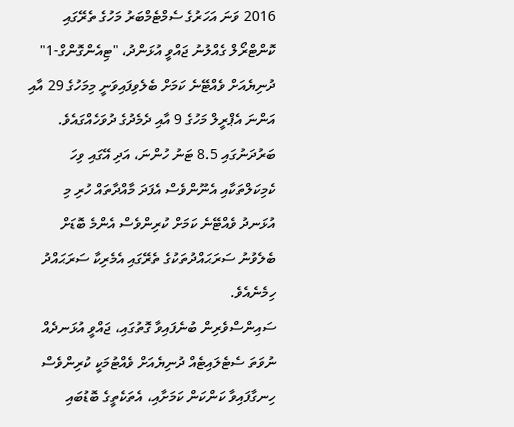2016 ވަނަ އަހަރުގެ ސެމްޓެމްބަރު މަހުގެ ތެރޭގައި ކޮންޓްރޯލް ގެއްލުނު ޖައްވީ އުޅަންދު، "ޓިއެންގޮންގް-1" ދުނިޔެއަށް ވެއްޓޭނެ ކަމަށް ބެލެވިފައިވަނީ މިމަހުގެ 29 އާއި އަންނަ އެޕްރީލް މަހުގެ 9 އާއި ދެމެދުގެ ދުވަހެއްގައެވެ.
ބަރުދަނުގައި 8.5 ޓަނު ހުންނަ، އަދި އޭގައި ވިހަ ކެމިކަލްތަކާއި އެނޫންވެސް އެފަދަ މާއްދާތައް ހުރި މި އުޅަނދު ވެއްޓޭނެ ކަމަށް ކުރިންވެސް އެންމެ ބޮޑަށް ބެލެވުނު ސަރަޙައްދުތަކުގެ ތެރޭގައި އެމެރިކާ ސަރަޙައްދު ހިމެނެއެވެ.
ސައިންސްވެރިން ބުނެފައިވާ ގޮތުގައި، ޖައްވީ އުޅަނދެއް ނުވަތަ ސެޓެލައިޓެއް ދުނިޔެއަށް ވެއްޓުމަކީ ކުރިންވެސް ހިނގާފައިވާ ކަންކަން ކަމަށާއި، އެތަކެތީގެ ބޮޑުބައި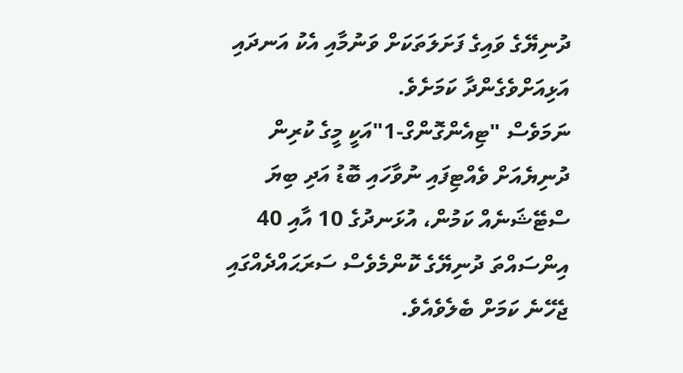ދުނިޔޭގެ ވައިގެ ފަށަލަތަކަށް ވަނުމާއި އެކު އަނދައި އަޅިއަށްވެގެންދާ ކަމަށެވެ.
ނަމަވެސް "ޓިއެންގޮންގް-1"އަކީ މީގެ ކުރިން ދުނިޔެއަށް ވެއްޓިފައި ނުވާހައި ބޮޑު އަދި ބިޔަ ސްޓޭޝަނެއް ކަމުން، އުޅަނދުގެ 10 އާއި 40 އިންސައްތަ ދުނިޔޭގެ ކޮންމެވެސް ސަރަޙައްދެއްގައި ޖެހޭނެ ކަމަށް ބެލެވެއެވެ.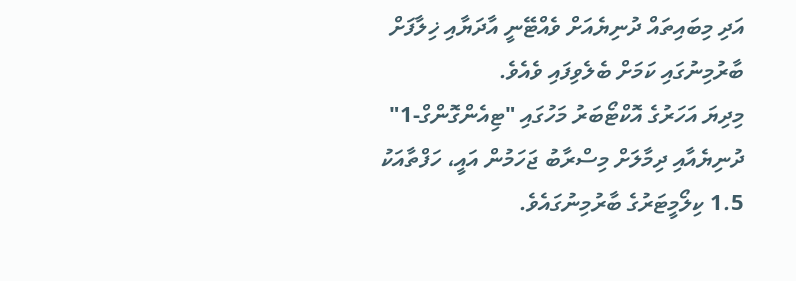އަދި މިބައިތައް ދުނިޔެއަށް ވެއްޓޭނީ އާދަޔާއި ޚިލާފަށް ބާރުމިނުގައި ކަމަށް ބެލެވިފައި ވެއެވެ.
މިދިޔަ އަހަރުގެ އޮކްޓޯބަރު މަހުގައި "ޓިއެންގޮންގް-1" ދުނިޔެއާއި ދިމާލަށް މިސްރާބު ޖަހަމުން އައީ، ހަފްތާއަކު 1.5 ކިލޯމީޓަރުގެ ބާރުމިނުގައެވެ.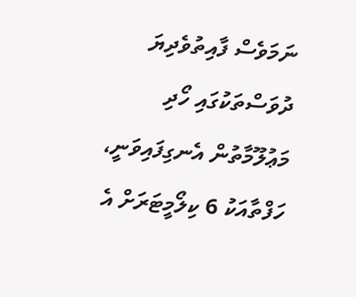ނަމަވެސް ފާއިތުވެދިޔަ ދުވަސްތަކުގައި ހޯދި މަޢުލޫމާތުން އެނގިފައިވަނީ، ހަފްތާއަކު 6 ކިލޯމީޓަރަށް އެ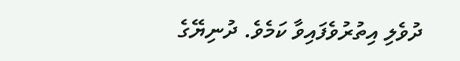ދުވެލި އިތުރުވެފައިވާ ކަމެވެ. ދުނިޔޭގެ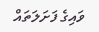ވައިގެ ފަށަލަތައް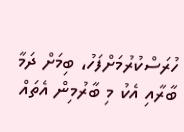ހުރަސްކުރުމަށްފަހު، ބިމަށް ދަމާ ބާރާއި އެކު މި ބާރުމިން އެތައް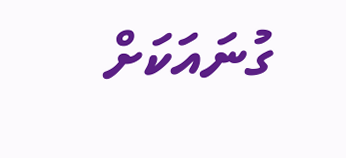ގުނައަކަށް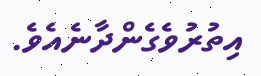އިތުރުވެގެންދާނެއެވެ.